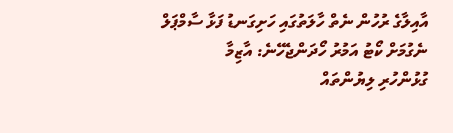އާއިލާގެ ރުހުން ނެތް ހާލަތުގައި ހަށިގަނޑު ފަޅާ ސާމްޕަލް ނެގުމަށް ކޯޓު އަމުރު ހޯދަންޖެހޭނެ: އާޒިމާ
ގުޅުންހުރި ލިޔުންތައް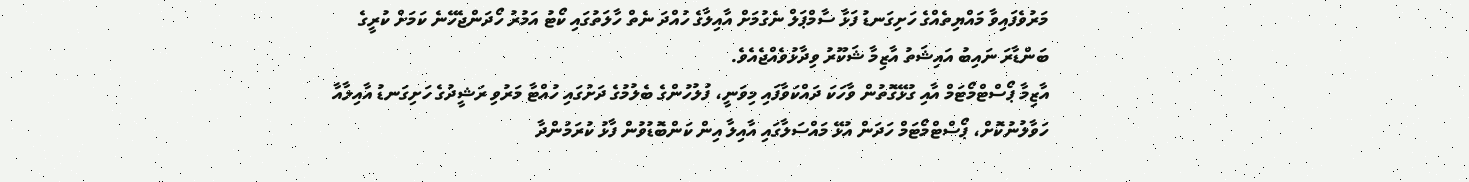މަރުވެފައިވާ މައްޔިތެއްގެ ހަށިގަނޑު ފަޅާ ސާމްޕަލް ނެގުމަށް އާއިލާގެ ހުއްދަ ނެތް ހާލަތުގައި ކޯޓު އަމުރު ހޯދަންޖެހޭނެ ކަމަށް ކުރީގެ ބަންޑާރަ ނައިބު އައިޝަތު އާޒިމާ ޝަކޫރު ވިދާޅުވެއްޖެއެވެ.
އާޒިމާ ޕޯސްޓްމޯޓަމް އާއި ގުޅޭގޮތުން ވާހަކަ ދައްކަވާފައި މިވަނީ، ފުލުހުންގެ ބެލުމުގެ ދަށުގައި ހުއްޓާ މަރުވި ރަޝީދުގެ ހަށިގަނޑު އާއިލާއާ ހަވާލުނުކޮށް، ޕޯސްޓްމޯޓަމް ހަދަން އުޅޭ މައްސަލާގައި އާއިލާ އިން ކަންބޮޑުވުން ފާޅު ކުރަމުންދާ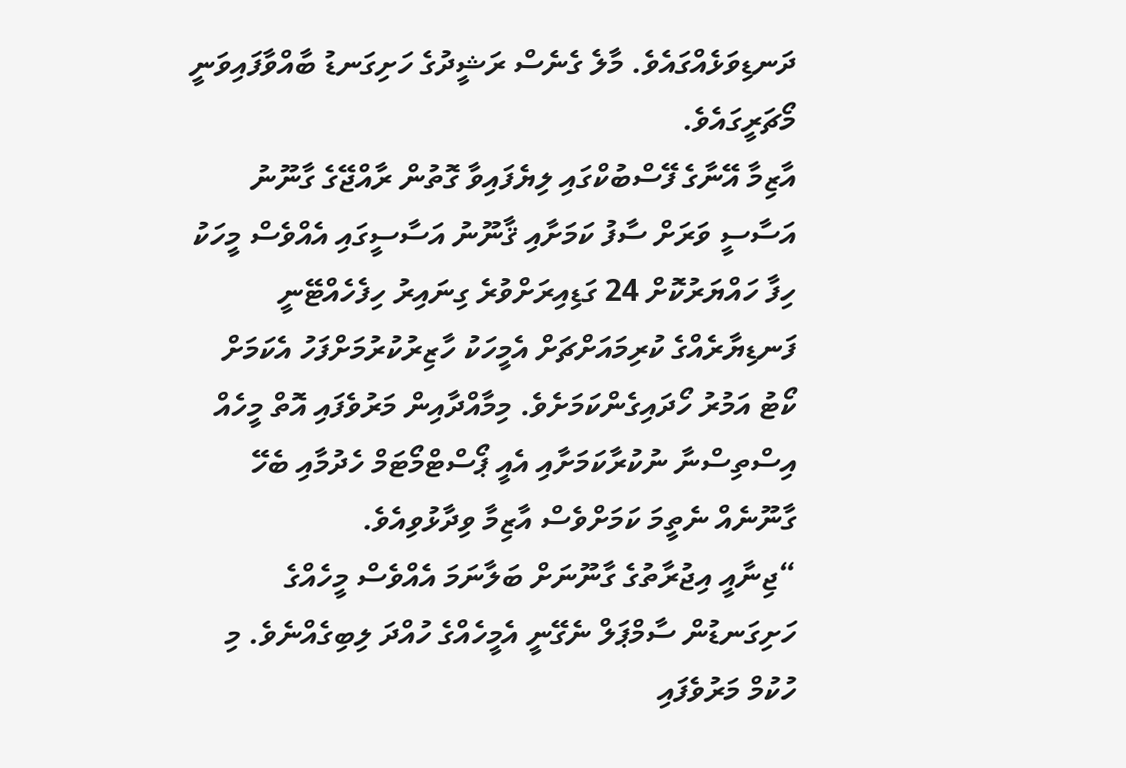ދަނޑިވަޅެއްގައެވެ. މާލެ ގެނެސް ރަޝީދުގެ ހަށިގަނޑު ބާއްވާފައިވަނީ މޯޗަރީގައެވެ.
އާޒިމާ އޭނާގެ ފޭސްބުކްގައި ލިޔެފައިވާ ގޮތުން ރާއްޖޭގެ ގާނޫނު އަސާސީ ވަރަށް ސާފު ކަމަށާއި ޤާނޫނު އަސާސީގައި އެއްވެސް މީހަކު ހިފާ ހައްޔަރުކޮށް 24 ގަޑިއިރަށްވުރެ ގިނައިރު ހިފެހެއްޓޭނީ ފަނޑިޔާރެއްގެ ކުރިމައަށްޗަށް އެމީހަކު ހާޒިރުކުރުމަށްފަހު އެކަމަށް ކޯޓު އަމުރު ހޯދައިގެންކަމަށެވެ. މިމާއްދާއިން މަރުވެފައި އޮތް މީހެއް އިސްތިސްނާ ނުކުރާކަމަށާއި އެއީ ޕޯސްޓްމޯޓަމް ހެދުމާއި ބެހޭ ގާނޫނެއް ނެތީމަ ކަމަށްވެސް އާޒިމާ ވިދާޅުވިއެވެ.
“ޖިނާއީ އިޖުރާތުގެ ގާނޫނަށް ބަލާނަމަ އެއްވެސް މީހެއްގެ ހަށިގަނޑުން ސާމްޕަލް ނެގޭނީ އެމީހެއްގެ ހުއްދަ ލިބިގެއްނެވެ. މި ހުކުމް މަރުވެފައި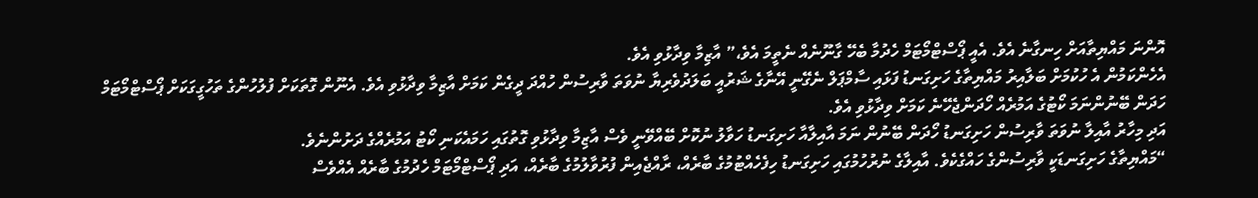އޮންނަ މައްޔިތާއަށް ހިނގާނެ އެވެ. އެއީ ޕޯސްޓްމޯޓަމް ހެދުމާ ބެހޭ ގާނޫނެއް ނެތީމަ އެވެ،” އާޒިމާ ވިދާޅުވި އެވެ.
އެހެންކަމުން އެ ހުކުމަށް ބަލާއިރު މައްޔިތާގެ ހަށިގަނޑު ފަޅައި ސާމްޕަލް ނެގޭނީ އޭނާގެ ޝަރުއީ ބަލަދުވެރިޔާ ނުވަތަ ވާރިސުން ހުއްދަ ދީގެން ކަމަށް އާޒިމާ ވިދާޅުވި އެވެ. އެނޫން ގޮތަކަށް ފުލުހުންގެ ތަހުގީގަކަށް ޕޯސްޓްމޯޓަމް ހަދަން ބޭނުންނަމަ ކޯޓުގެ އަމުރެއް ހޯދަންޖެހޭނެ ކަމަށް ވިދާޅުވި އެވެ.
އަދި މިހާރު އާއިލާ ނުވަތަ ވާރިސުން ހަށިގަނޑު ހޯދަން ބޭނުން ނަމަ އާއިލާއާ ހަށިގަނޑު ހަވާލު ނުކޮށް ބޭއްވޭނީ ވެސް އާޒިމާ ވިދާޅުވި ގޮތުގައި ހަމައެކަނި ކޯޓު އަމުރެއްގެ ދަށުންނެވެ.
“މައްޔިތާގެ ހަށިގަނޑަކީ ވާރިސުންގެ ހައްގެކެވެ. އާއިލާގެ ނުރުހުމުގައި ހަށިގަނޑު ހިފެހެއްޓުމުގެ ބާރެއް، ރާއްޖެއިން ފުރުވާލުމުގެ ބާރެއް، އަދި ޕޯސްޓްމޯޓަމް ހެދުމުގެ ބާރެއް އެއްވެސް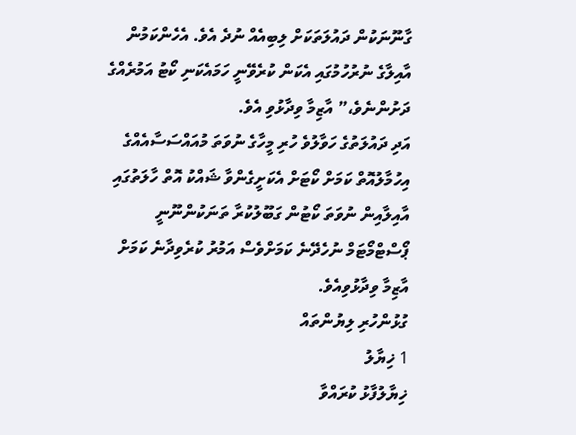ގާނޫނަކުން ދައުލަތަކަށް ލިބިއެއް ނުދެ އެވެ. އެހެންކަމުން އާއިލާގެ ނުރުހުމުގައި އެކަން ކުރެވޭނީ ހަމައެކަނި ކޯޓު އަމުރެއްގެ ދަށުންނެވެ،” އާޒިމާ ވިދާޅުވި އެވެ.
އަދި ދައުލަތުގެ ހަވާލުވެ ހުރި މީހާގެ ނުވަތަ މުއައްސަސާއެއްގެ އިހުމާލުއޮތް ކަމަށް ކޯޓަށް އެކަށީގެންވާ ޝައްކު އޮތް ހާލަތުގައި އާއިލާއިން ނުވަތަ ކޯޓުން ގަބޫލުކުރާ ތަނަކުންނޫނީ ޕޯސްޓްމޯޓަމް ނުހެދޭނެ ކަމަށްވެސް އަމުރު ކުރެވިދާނެ ކަމަށް އާޒިމާ ވިދާޅުވިއެވެ.
ގުޅުންހުރި ލިޔުންތައް
1 ޚިޔާލު
ޚިޔާލުފާޅު ކުރައްވާ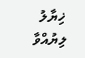ޚިޔާލު ލިޔުއްވާ